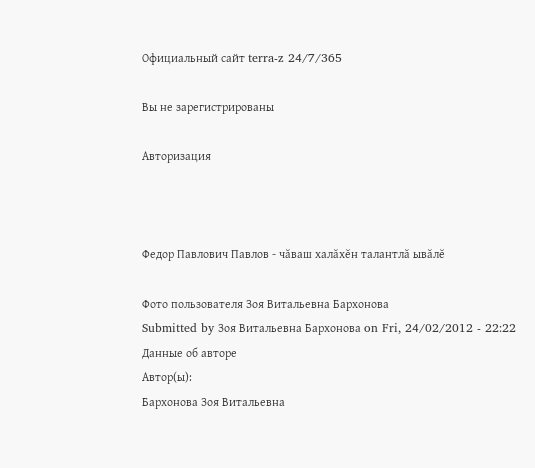Официальный сайт terra-z 24/7/365

Вы не зарегистрированы

Авторизация



Федор Павлович Павлов - чăваш халăхĕн талантлă ывăлĕ

Фото пользователя Зоя Витальевна Бархонова
Submitted by Зоя Витальевна Бархонова on Fri, 24/02/2012 - 22:22
Данные об авторе
Автор(ы):
Бархонова Зоя Витальевна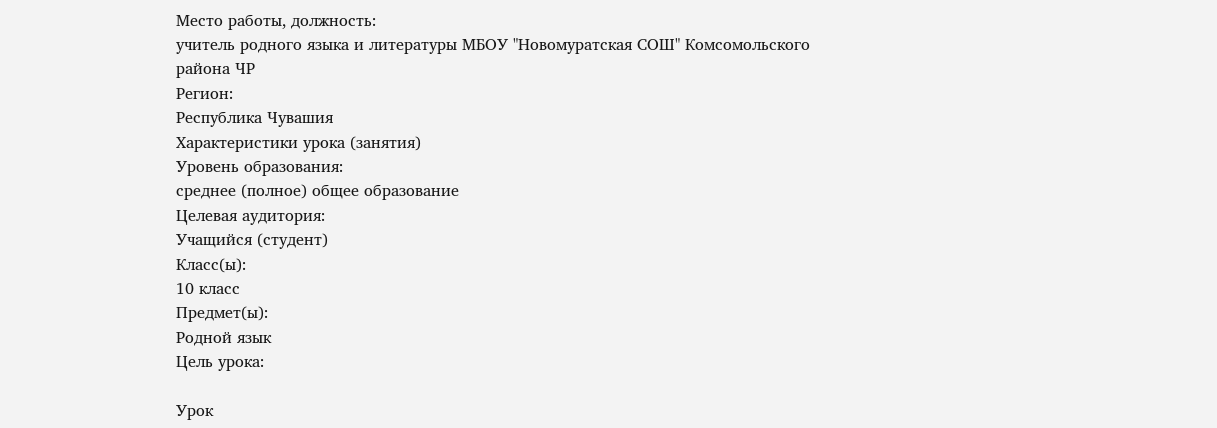Место работы, должность:
учитель родного языка и литературы МБОУ "Новомуратская СОШ" Комсомольского района ЧР
Регион:
Республика Чувашия
Характеристики урока (занятия)
Уровень образования:
среднее (полное) общее образование
Целевая аудитория:
Учащийся (студент)
Класс(ы):
10 класс
Предмет(ы):
Родной язык
Цель урока:

Урок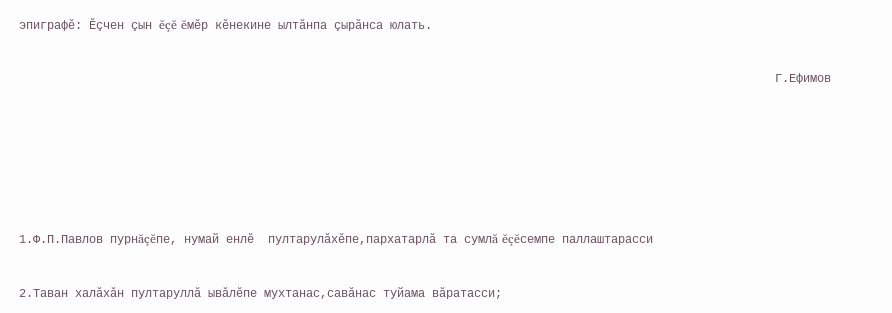эпиграфĕ: Ĕçчен çын ĕçĕ ĕмĕр кĕнекине ылтăнпа çырăнса юлать.

                                                                                                            Г.Ефимов





1.Ф.П.Павлов пурнăçĕпе, нумай енлĕ  пултарулăхĕпе,пархатарлă та сумлă ĕçĕсемпе паллаштарасси

2.Таван халăхăн пултаруллă ывăлĕпе мухтанас,савăнас туйама вăратасси;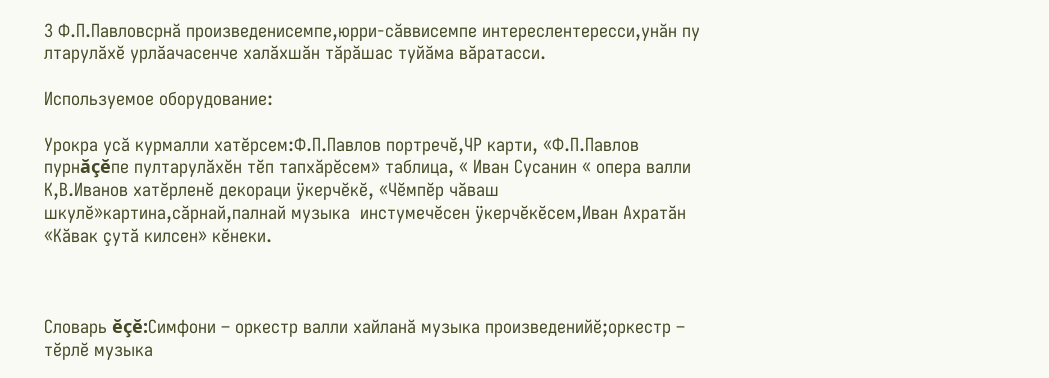3 Ф.П.Павловсрнă произведенисемпе,юрри-сăввисемпе интереслентересси,унăн пу лтарулăхĕ урлăачасенче халăхшăн тăрăшас туйăма вăратасси.

Используемое оборудование:

Урокра усă курмалли хатĕрсем:Ф.П.Павлов портречĕ,ЧР карти, «Ф.П.Павлов пурнăçĕпе пултарулăхĕн тĕп тапхăрĕсем» таблица, « Иван Сусанин « опера валли К,В.Иванов хатĕрленĕ декораци ÿкерчĕкĕ, «Чĕмпĕр чăваш шкулĕ»картина,сăрнай,палнай музыка  инстумечĕсен ÿкерчĕкĕсем,Иван Ахратăн «Кăвак çутă килсен» кĕнеки.



Словарь ĕçĕ:Симфони – оркестр валли хайланă музыка произведенийĕ;оркестр – тĕрлĕ музыка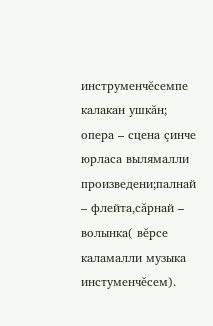инструменчĕсемпе калакан ушкăн; опера – сцена çинче юрласа вылямалли произведени;палнай – флейта,сăрнай – волынка( вĕрсе каламалли музыка инстуменчĕсем).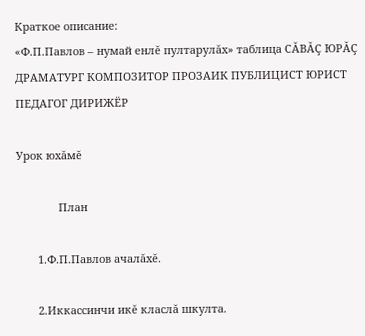Краткое описание:
«Ф.П.Павлов – нумай енлĕ пултарулăх» таблица СĂВĂÇ ЮРĂÇ ДРАМАТУРГ КОМПОЗИТОР ПРОЗАИК ПУБЛИЦИСТ ЮРИСТ ПЕДАГОГ ДИРИЖЁР

Урок юхăмĕ

              План

       1.Ф.П.Павлов ачалăхĕ.

       2.Иккассинчи икĕ класлă шкулта.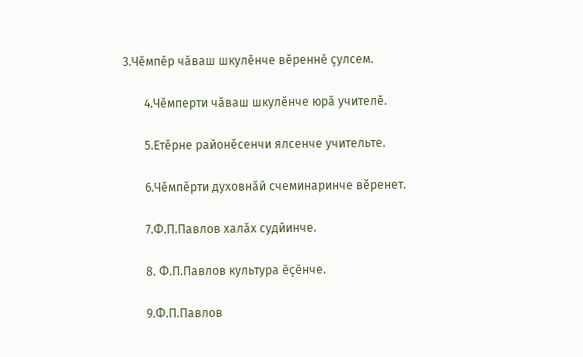3.Чĕмпĕр чăваш шкулĕнче вĕреннĕ çулсем.

       4.Чĕмперти чăваш шкулĕнче юрă учителĕ.

       5.Етĕрне районĕсенчи ялсенче учительте.

       6.Чĕмпĕрти духовнăй счеминаринче вĕренет.

       7.Ф.П.Павлов халăх судйинче.

       8. Ф.П.Павлов культура ĕçĕнче.

       9.Ф.П.Павлов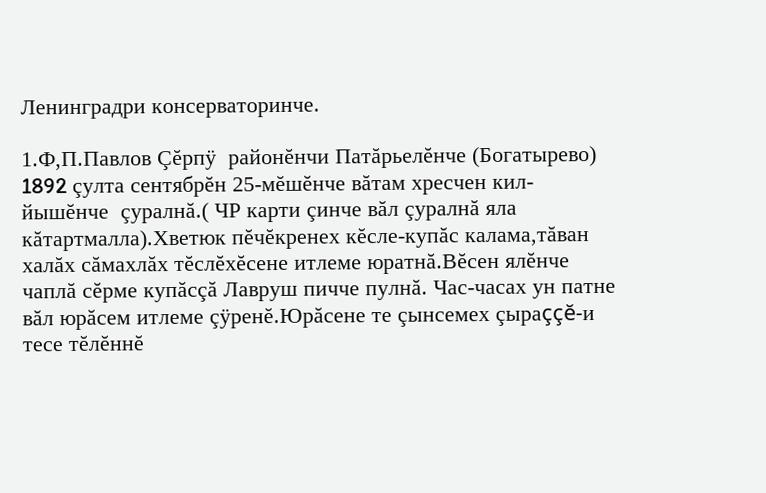Ленинградри консерваторинче.

1.Ф,П.Павлов Çĕрпÿ  районĕнчи Патăрьелĕнче (Богатырево) 1892 çулта сентябрĕн 25-мĕшĕнче вăтам хресчен кил-йышĕнче  çуралнă.( ЧР карти çинче вăл çуралнă яла кăтартмалла).Хветюк пĕчĕкренех кĕсле-купăс калама,тăван халăх сăмахлăх тĕслĕхĕсене итлеме юратнă.Вĕсен ялĕнче чаплă сĕрме купăсçă Лавруш пичче пулнă. Час-часах ун патне вăл юрăсем итлеме çÿренĕ.Юрăсене те çынсемех çыраççĕ-и тесе тĕлĕннĕ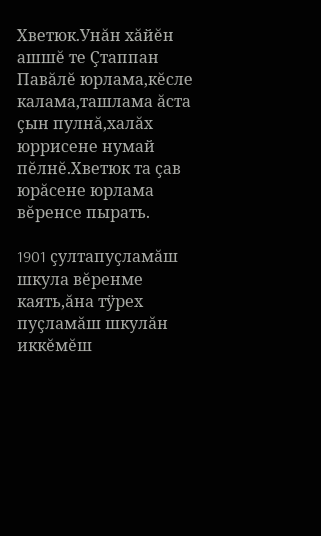Хветюк.Унăн хăйĕн ашшĕ те Çтаппан Павăлĕ юрлама,кĕсле калама,ташлама ăста çын пулнă,халăх юррисене нумай пĕлнĕ.Хветюк та çав юрăсене юрлама вĕренсе пырать.

1901 çултапуçламăш шкула вĕренме каять,ăна тÿрех пуçламăш шкулăн иккĕмĕш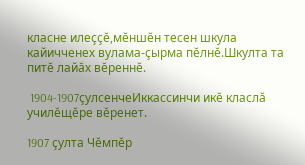класне илеççĕ,мĕншĕн тесен шкула кайичченех вулама-çырма пĕлнĕ.Шкулта та питĕ лайăх вĕреннĕ.

 1904-1907çулсенчеИккассинчи икĕ класлă училĕщĕре вĕренет.

1907 çулта Чĕмпĕр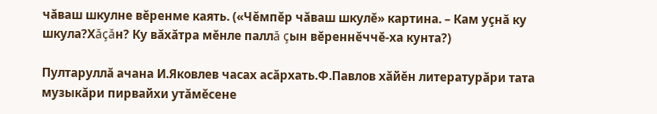чăваш шкулне вĕренме каять. («Чĕмпĕр чăваш шкулĕ» картина. – Кам уçнă ку шкула?Хăçăн? Ку вăхăтра мĕнле паллă çын вĕреннĕччĕ-ха кунта?)

Пултаруллă ачана И.Яковлев часах асăрхать.Ф.Павлов хăйĕн литературăри тата музыкăри пирвайхи утăмĕсене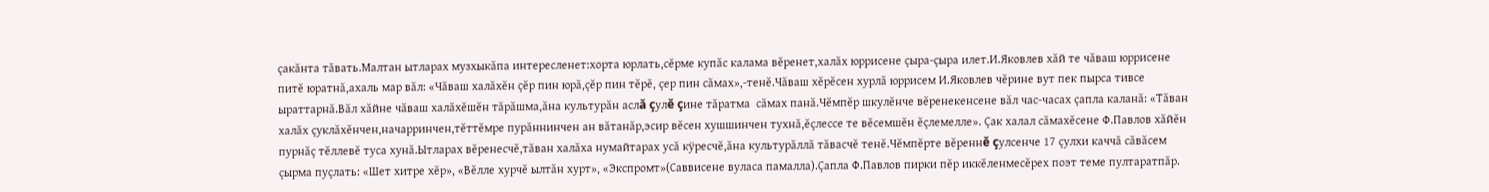çакăнта тăвать.Малтан ытларах музхыкăпа интересленет:хорта юрлать,сĕрме купăс калама вĕренет,халăх юррисене çыра-çыра илет.И.Яковлев хăй те чăваш юррисене питĕ юратнă,ахаль мар вăл: «Чăваш халăхĕн çĕр пин юрă,çĕр пин тĕрĕ, çер пин сăмах»,-тенĕ.Чăваш хĕрĕсен хурлă юррисем И.Яковлев чĕрине вут пек пырса тивсе ыраттарнă.Вăл хăйне чăваш халăхĕшĕн тăрăшма,ăна культурăн аслă çулĕ çине тăратма  сăмах панă.Чĕмпĕр шкулĕнче вĕренекенсене вăл час-часах çапла каланă: «Тăван халăх çуклăхĕнчен,начарринчен,тĕттĕмре пурăннинчен ан вăтанăр,эсир вĕсен хушшинчен тухнă,ĕçлессе те вĕсемшĕн ĕçлемелле». Çак халал сăмахĕсене Ф.Павлов хăйĕн пурнăç тĕллевĕ туса хунă.Ытларах вĕренесчĕ,тăван халăха нумайтарах усă кÿресчĕ,ăна культурăллă тăвасчĕ тенĕ.Чĕмпĕрте вĕреннĕ çулсенче 17 çулхи каччă сăвăсем çырма пуçлать: «Шет хитре хĕр», «Вĕлле хурчĕ ылтăн хурт», «Экспромт»(Саввисене вуласа памалла).Çапла Ф.Павлов пирки пĕр иккĕленмесĕрех поэт теме пултаратпăр.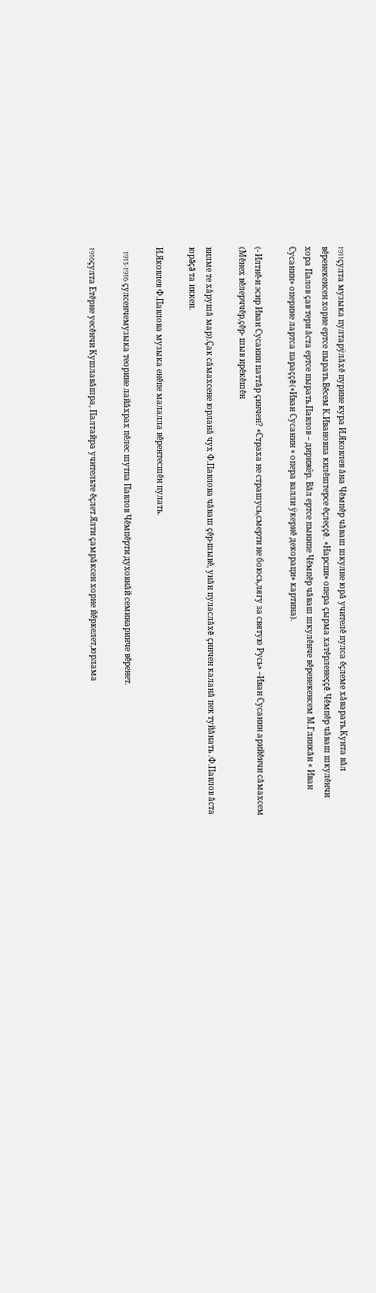1911çулта музыка пултарÿлăхĕ пурине кура И.Яковлев ăна Чĕмпĕр чăваш шкулне юрă учителĕ пулса ĕçлеме хăварать.Кунта вăл вĕренекенсен хорне ертсе пырать.Вĕсем К.Ивановпа килĕштерсе ĕçлеççĕ. «Нарспи» опера çырма хатĕрленеççĕ.Чĕмпĕр чăваш шкулĕнчи хора Палов çав тери ăста ертсе пырать.Павлов – дирижёр. Вăл ертсе пынипе Чĕмпĕр чăваш шкулĕнче вĕренекенсем М.Глинкăн « Иван Сусанин» оперине лартса параççĕ(«Иван Сусанин « опера валли ÿкернĕ декораци» картина).

(- Илтнĕ-и эсир Иван Сусанин паттăр çинчен? «Страха не страшусь,смерти не боюсь,лягу за святую Русь» –Иван Сусанин арийĕнчи сăмахсем (Мĕнех вĕлерччĕр,çĕр- шыв ирĕкĕшĕн

вилме те хăрушă мар).Çак сăмахсене юрланă чух Ф.Павлова чăваш çĕр-шывĕ, унăн пуласлăхĕ çинчен каланă пек туйăнать .Ф.Павлов ăста юрăçă та иккен.

И.Яковлев Ф.Павлова музыка енĕпе малалла вĕрентесшĕн пулать.

  1913-1916 çулсенчемузыка теорине лайăхрах пĕлес шутпа Павлов Чĕмпĕрти духовнăй семинаринче вĕренет.

1916çулта Етĕрне уесĕнчи Кушлавăшра, Палтайра учительте ĕçлет.Ялти çамрăксен хорне йĕркелет,юрлама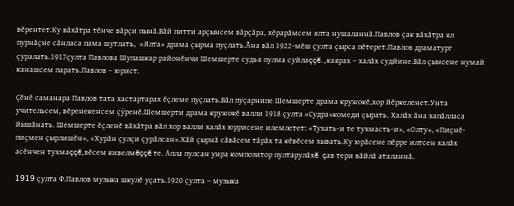вĕрентет.Ку вăхăтра тĕнче вăрçи пынă.Вăй питти арçынсем вăрçăра, хĕрарăмсем ялта нушаланнă.Павлов çак вăхăтра ял пурнăçне сăнласа пама шутлать,  «Ялта» драма çырма пуçлать.Ăна вăл 1922-мĕш çулта çырса пĕтерет.Павлов драматург çуралать.1917çулта Павлова Шупашкар районĕнчи Шемшерте судья пулма суйлаççĕ.,каярах – халăх судйине.Вăл çынсене нумай канашсем парать.Павлов – юрист.

Çĕнĕ саманара Павлов тата хастартарах ĕçлеме пуçлать.Вăл пуçарнипе Шемшерте драма кружокĕ,хор йĕркеленет.Унта учительсем, вĕренекенсем çÿренĕ.Шемшерти драма кружокĕ валли 1918 çулта «Судра»комеди çырать. Халăх ăна хапăлласа йышăнать. Шемшерте ĕçленĕ вăхăтра вăл хор валли халăх юррисене илемлетет: «Тухать-и те тухмасть-и», «Олту», «Пиçнĕ-пиçмен çырлишĕн», «Хурăн çулçи çурăлсан».Хăй çырнă сăвăсем тăрăх та кĕвĕсем хывать.Ку юрăсене пĕрре илтсен халăх асĕнчен тухмаççĕ,вĕсем кивелмĕççĕ те. Апла пулсан унра композитор пултарулăхĕ  çав тери вăйлă аталаннă.

1919 çулта Ф.Павлов музыка шкулĕ уçать.1920 çулта – музыка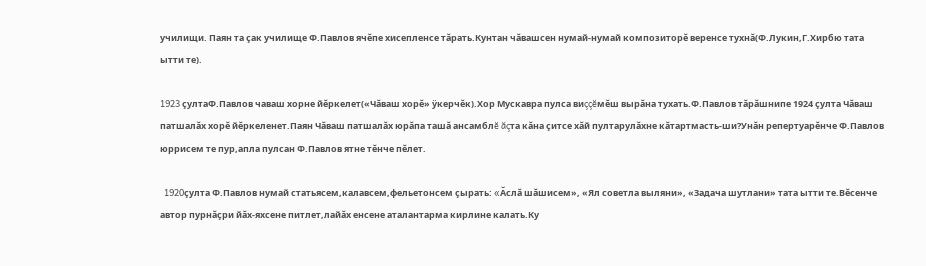училищи. Паян та çак училище Ф.Павлов ячĕпе хисепленсе тăрать.Кунтан чăвашсен нумай-нумай композиторĕ веренсе тухнă(Ф.Лукин,Г.Хирбю тата ытти те).

1923 çултаФ.Павлов чаваш хорне йĕркелет(«Чăваш хорĕ» ÿкерчĕк).Хор Мускавра пулса виççĕмĕш вырăна тухать.Ф.Павлов тăрăшнипе 1924 çулта Чăваш патшалăх хорĕ йĕркеленет.Паян Чăваш патшалăх юрăпа ташă ансамблĕ ăçта кăна çитсе хăй пултарулăхне кăтартмасть-ши?Унăн репертуарĕнче Ф.Павлов юррисем те пур,апла пулсан Ф.Павлов ятне тĕнче пĕлет.

  1920çулта Ф.Павлов нумай статьясем,калавсем,фельетонсем çырать: «Ăслă шăшисем», «Ял советла выляни», «Задача шутлани» тата ытти те.Вĕсенче автор пурнăçри йăх-яхсене питлет,лайăх енсене аталантарма кирлине калать.Ку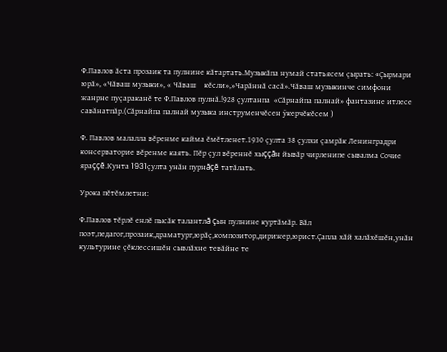Ф.Павлов ăста прозаик та пулнине кăтартать.Музыкăпа нумай статьясем çырать: «Çырмари юрă», «Чăваш музыки», « Чăваш    кĕсли»,»Чарăннă сасă».Чăваш музыкинче симфони жанрне пуçараканĕ те Ф.Павлов пулнă.!928 çултанпа  «Сăрнайпа палнай» фантазине итлесе савăнатпăр.(Сăрнайпа палнай музыка инструменчĕсен ÿкерчĕкĕсем )

Ф. Павлов малалла вĕренме кайма ĕмĕтленет.1930 çулта 38 çулхи çамрăк Ленинградри консерваторие вĕренме каять. Пĕр çул вĕреннĕ хыççăн йывăр чирленипе сывалма Сочие яраççĕ.Кунта 1931çулта унăн пурнăçĕ татăлать.

Урока пĕтĕмлетни:

Ф.Павлов тĕрлĕ енлĕ пысăк талантлă çын пулнине куртăмăр. Вăл поэт,педагог,прозаик,драматург,юрăç,композитор,дирижер,юрист.Çапла хăй халăхĕшĕн,унăн культурине çĕклессишĕн сывлăхне тевăйне те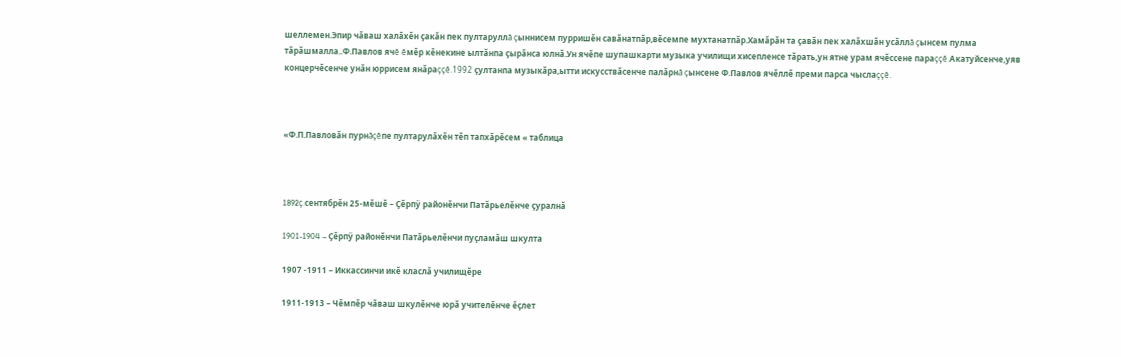шеллемен.Эпир чăваш халăхĕн çакăн пек пултаруллă çыннисем пурришĕн савăнатпăр,вĕсемпе мухтанатпăр.Хамăрăн та çавăн пек халăхшăн усăллă çынсем пулма тăрăшмалла..Ф.Павлов ячĕ ĕмĕр кĕнекине ылтăнпа çырăнса юлнă.Ун ячĕпе шупашкарти музыка училищи хисепленсе тăрать,ун ятне урам ячĕссене параççĕ.Акатуйсенче,уяв концерчĕсенче унăн юррисем янăраççĕ.1992 çултанпа музыкăра,ытти искусствăсенче палăрнă çынсене Ф.Павлов ячĕллĕ преми парса чыслаççĕ.



«Ф.П.Павловăн пурнăçĕпе пултарулăхĕн тĕп тапхăрĕсем « таблица



1892ç.сентябрĕн 25-мĕшĕ – Çĕрпÿ районĕнчи Патăрьелĕнче çуралнă

1901-1904 – Çĕрпÿ районĕнчи Патăрьелĕнчи пуçламăш шкулта

1907 -1911 – Иккассинчи икĕ класлă училищĕре

1911-1913 – Чĕмпĕр чăваш шкулĕнче юрă учителĕнче ĕçлет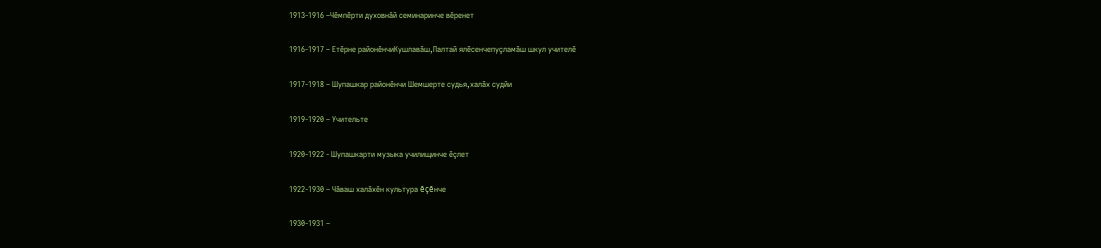1913-1916 –Чĕмпĕрти духовнăй семинаринче вĕренет

1916-1917 – Етĕрне районĕнчиКушлавăш,Палтай ялĕсенчепуçламăш шкул учителĕ

1917-1918 – Шупашкар районĕнчи Шемшерте судья,халăх судйи

1919-1920 – Учительте

1920-1922 - Шупашкарти музыка училищинче ĕçлет

1922-1930 – Чăваш халăхĕн культура ĕçĕнче

1930-1931 –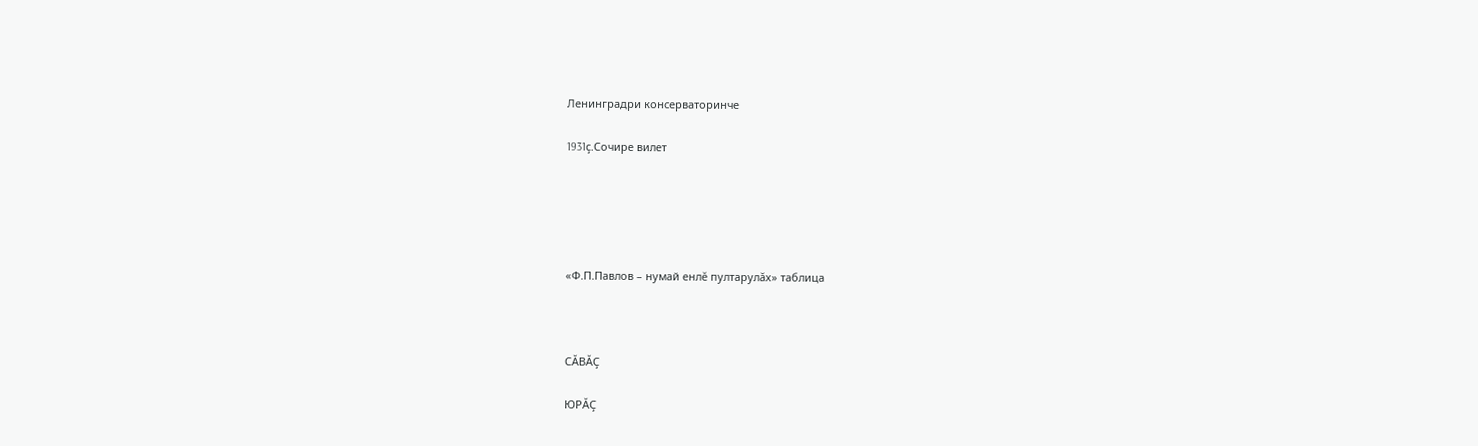Ленинградри консерваторинче

1931ç.Сочире вилет





«Ф.П.Павлов – нумай енлĕ пултарулăх» таблица



СĂВĂÇ

ЮРĂÇ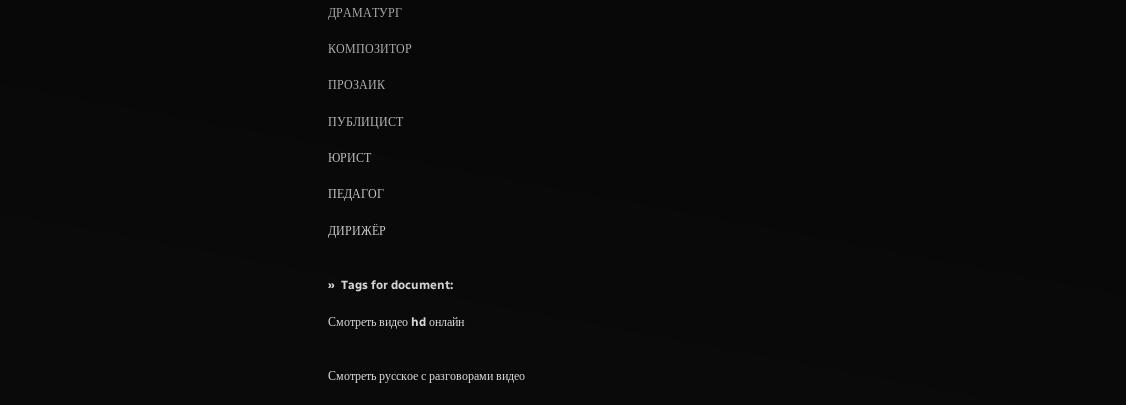ДРАМАТУРГ

КОМПОЗИТОР

ПРОЗАИК

ПУБЛИЦИСТ

ЮРИСТ

ПЕДАГОГ

ДИРИЖЁР


»  Tags for document:

Смотреть видео hd онлайн


Смотреть русское с разговорами видео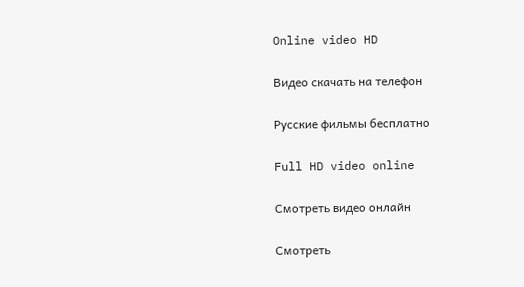Online video HD

Видео скачать на телефон

Русские фильмы бесплатно

Full HD video online

Смотреть видео онлайн

Смотреть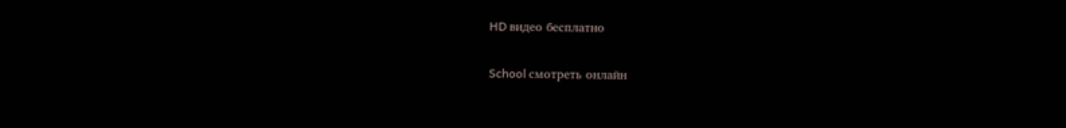HD видео бесплатно

School смотреть онлайн